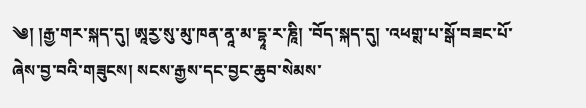༄། །རྒྱ་གར་སྐད་དུ། ཨཱརྱ་སུ་མུ་ཁན་ནཱ་མ་དྷཱ་ར་ཎཱི། ་བོད་སྐད་དུ། ་འཕགྶ་པ་སྒོ་བཟང་པོ་ཞེས་བྱ་བའི་གཟུངས། སངས་རྒྱས་དང་བྱང་ཆུབ་སེམས་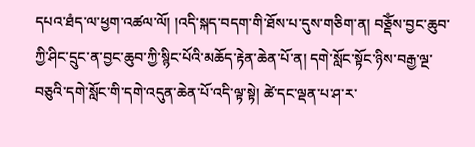དཔའ་ཐཾད་ལ་ཕྱག་འཚལ་ལོ། །འདི་སྐད་བདག་གི་ཐོས་པ་དུས་གཅིག་ན། བཅྡོཾས་བྱང་ཆུབ་ཀྱི་ཤིང་དྲུང་ན་བྱང་ཆུབ་ཀྱི་སྙིང་པོའི་མཆོད་རྟེན་ཆེན་པོ་ན། དགེ་སློང་སྟོང་ཉིས་བརྒྱ་ལྔ་བཅུའི་དགེ་སློང་གི་དགེ་འདུན་ཆེན་པོ་འདི་ལྟ་སྟེ། ཚེ་དང་ལྡན་པ་ཤ་ར་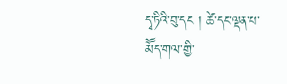དྭ་ཏིའི་བུ་དང ། ཚེ་དང་ལྡན་པ་མཽད་གལ་གྱི་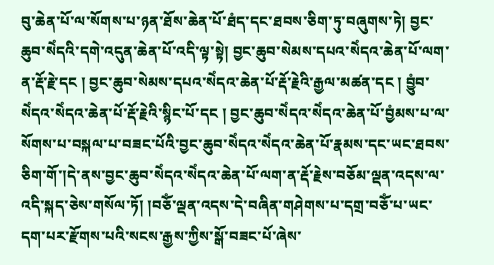བུ་ཆེན་པོ་ལ་སོགས་པ་ཉན་ཐོས་ཆེན་པོ་ཐཾད་དང་ཐབས་ཅིག་ཏུ་བཞུགས་ཏེ། བྱང་ཆུབ་སེཾདའི་དགེ་འདུན་ཆེན་པོ་འདི་ལྟ་སྟེ། བྱང་ཆུབ་སེམས་དཔའ་སེཾདའ་ཆེན་པོ་ལག་ན་རྡོ་རྗེ་དང ། བྱང་ཆུབ་སེམས་དཔའ་སེཾདའ་ཆེན་པོ་རྡོ་རྗེའི་རྒྱལ་མཚན་དང ། བྱུཾབ་སེཾདའ་སེཾདའ་ཆེན་པོ་རྡོ་རྗེའི་སྙིང་པོ་དང ། བྱང་ཆུབ་སེཾདའ་སེཾདའ་ཆེན་པོ་བྱཾམས་པ་ལ་སོགས་པ་བསྐལ་པ་བཟང་པོའི་བྱང་ཆུབ་སེཾདའ་སེཾདའ་ཆེན་པོ་རྣམས་དང་ཡང་ཐབས་ཅིག་གོ་།དེ་ནས་བྱང་ཆུབ་སེཾདའ་སེཾདའ་ཆེན་པོ་ལག་ན་རྡོ་རྗེས་བཅོམ་ལྡན་འདས་ལ་འདི་སྐད་ཅེས་གསོལ་ཏོ། །བཅོཾ་ལྡན་འདས་དེ་བཞིན་གཤེགས་པ་དགྲ་བཅོཾ་པ་ཡང་དག་པར་རྫོགས་པའི་སངས་རྒྱས་ཀྱིས་སྒོ་བཟང་པོ་ཞེས་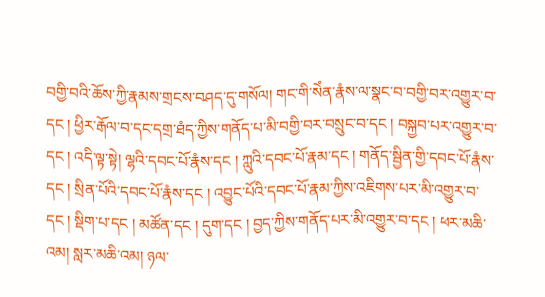བགྱི་བའི་ཆོས་ཀྱི་རྣམས་གྲངས་བཤད་དུ་གསོལ། གང་གི་སེཾན་རྣཾས་ལ་སྣང་བ་བགྱི་བར་འགྱུར་བ་དང ། ཕྱིར་རྒོལ་བ་དང་དགྲ་ཐཾད་ཀྱིས་གནོད་པ་མི་བགྱི་བར་བསྲུང་བ་དང ། བསྐྱབ་པར་འགྱུར་བ་དང ། འདི་ལྟ་སྟེ། ལྷའི་དབང་པོ་རྣཾས་དང ། ཀླུའི་དབང་པོ་རྣམ་དང ། གནོད་སྦྱིན་གྱི་དབང་པོ་རྣཾས་དང ། སྲིན་པོའི་དབང་པོ་རྣཾས་དང ། འབྱུང་པོའི་དབང་པོ་རྣམ་ཀྱིས་འཇིགས་པར་མི་འགྱུར་བ་དང ། སྡིག་པ་དང ། མཚོན་དང ། དུག་དང ། བྱད་ཀྱིས་གནོད་པར་མི་འགྱུར་བ་དང ། ཕར་མཆི་འམ། སླར་མཆི་འམ། ཉལ་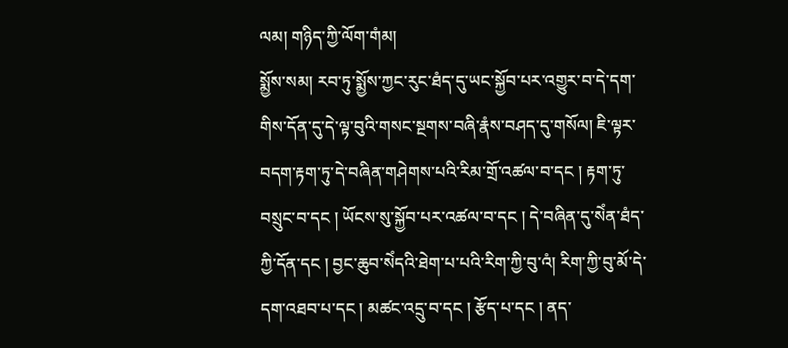ལམ། གཉིད་ཀྱི་ལོག་གཾམ།
སྨྱོས་སམ། རབ་ཏུ་སྨྱོས་ཀྱང་རུང་ཐཾད་དུ་ཡང་སྐྱོབ་པར་འགྱུར་བ་དེ་དག་གིས་དོན་དུ་དེ་ལྟ་བུའི་གསང་སྔགས་བཞི་རྣཾས་བཤད་དུ་གསོལ། ཇི་ལྟར་བདག་རྟག་ཏུ་དེ་བཞིན་གཤེགས་པའི་རིམ་གྲོ་འཚལ་བ་དང ། རྟག་ཏུ་བསྲུང་བ་དང ། ཡོངས་སུ་སྐྱོབ་པར་འཚལ་བ་དང ། དེ་བཞིན་དུ་སེཾན་ཐཾད་ཀྱི་དོན་དང ། བྱང་ཆུབ་སེཾདའི་ཐེག་པ་པའི་རིག་ཀྱི་བུ་འཾ། རིག་ཀྱི་བུ་མོ་དེ་དག་འཐབ་པ་དང ། མཚང་འདྲུ་བ་དང ། རྩོད་པ་དང ། ནད་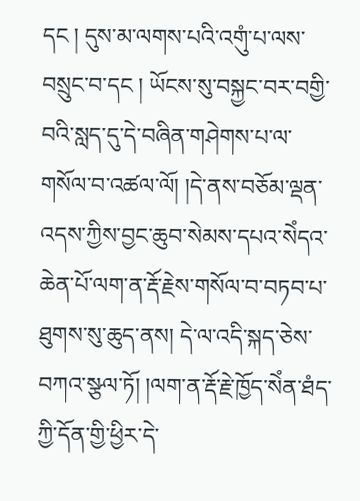དང ། དུས་མ་ལགས་པའི་འགུཾ་པ་ལས་བསྲུང་བ་དང ། ཡོངས་སུ་བསྐྱང་བར་བགྱི་བའི་སླད་དུ་དེ་བཞིན་གཤེགས་པ་ལ་གསོལ་བ་འཚལ་ལོ། །དེ་ནས་བཅོམ་ལྡན་འདས་ཀྱིས་བྱང་ཆུབ་སེམས་དཔའ་སེཾདའ་ཆེན་པོ་ལག་ན་རྡོ་རྗེས་གསོལ་བ་བཏབ་པ་ཐུགས་སུ་ཆུད་ནས། དེ་ལ་འདི་སྐད་ཅེས་བཀའ་སྩལ་ཏོ། །ལག་ན་རྡོ་རྗེ་ཁྱོད་སེཾན་ཐཾད་ཀྱི་དོན་གྱི་ཕྱིར་དེ་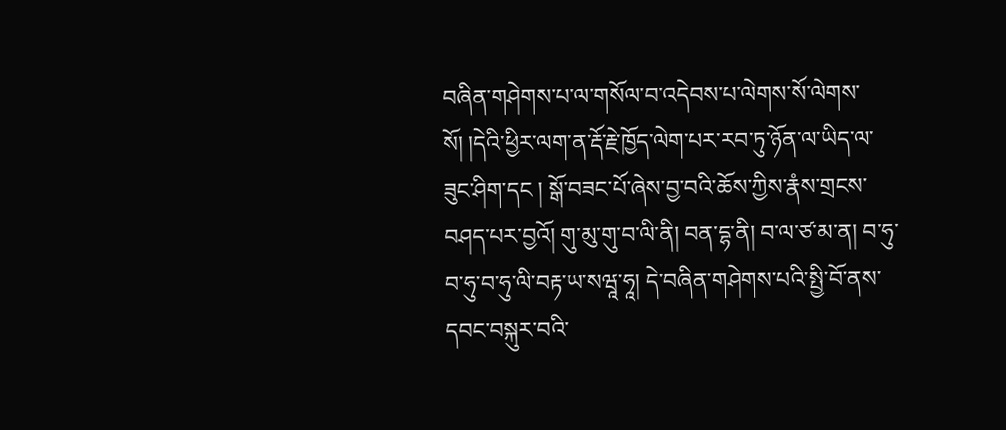བཞིན་གཤེགས་པ་ལ་གསོལ་བ་འདེབས་པ་ལེགས་སོ་ལེགས་སོ། །དེའི་ཕྱིར་ལག་ན་རྡོ་རྗེ་ཁྱོད་ལེག་པར་རབ་ཏུ་ཉོན་ལ་ཡིད་ལ་ཟུང་ཤིག་དང ། སྒོ་བཟང་པོ་ཞེས་བྱ་བའི་ཆོས་ཀྱིས་རྣཾས་གྲངས་བཤད་པར་བྱའོ། གུ་མུ་གུ་བ་ལི་ནི། བན་དྷ་ནི། བ་ལ་ཙ་མ་ན། བ་ཧུ་བ་ཧུ་བ་ཧུ་ལི་བརྟ་ཡ་སཝཱ་ཧཱ། དེ་བཞིན་གཤེགས་པའི་སྤྱི་བོ་ནས་དབང་བསྐུར་བའི་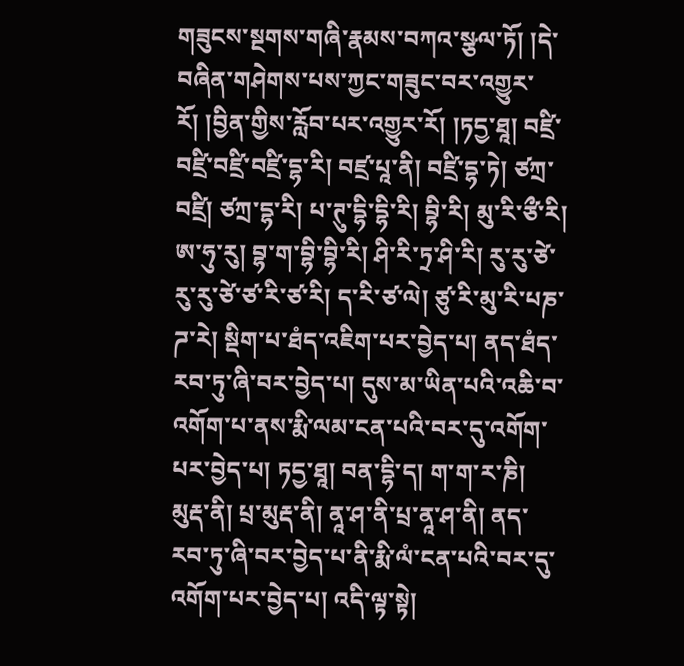གཟུངས་སྔགས་གཞི་རྣམས་བཀའ་སྩལ་ཏོ། །དེ་བཞིན་གཤེགས་པས་ཀྱང་གཟུང་བར་འགྱུར་རོ། །བྱིན་གྱིས་རློབ་པར་འགྱུར་རོ། །ཏདྱ་ཐཱ། བཛྲི་བཛྲི་བཛྲི་བཛྲི་དྷ་རི། བཛྲ་པཱ་ནི། བཛྲི་དྷ་ཏེ། ཙཀྲ་བཛྲི། ཙཀྲ་དྷ་རི། པ་ཊུ་དྷི་དྷི་རི། བྷི་རི། མུ་རི་ཙྀ་རི། ཨ་ཧུ་རུ། བྷ་ག་བྷི་བྷི་རི། ཤི་རི་ཏྲ་ཤི་རི། རུ་རུ་ཙེ་རུ་རུ་ཙེ་ཙ་རི་ཙ་རི། ད་རི་ཙ་ལེ། ཙུ་རི་མུ་རི་པཎ་ཌ་རེ། སྡིག་པ་ཐཾད་འཇིག་པར་བྱེད་པ། ནད་ཐཾད་རབ་ཏུ་ཞི་བར་བྱེད་པ། དུས་མ་ཡིན་པའི་འཆི་བ་འགོག་པ་ནས་རྨི་ལམ་ངན་པའི་བར་དུ་འགོག་པར་བྱེད་པ། ཏདྱ་ཐཱ། བན་དྷི་ད། ག་ག་ར་ཎི། མུརྡ་ནི། པྲ་མུརྡ་ནི། ནཱ་ཤ་ནི་པྲ་ནཱ་ཤ་ནི། ནད་རབ་ཏུ་ཞི་བར་བྱེད་པ་ནི་རྨི་ལཾ་ངན་པའི་བར་དུ་འགོག་པར་བྱེད་པ། འདི་ལྟ་སྟེ།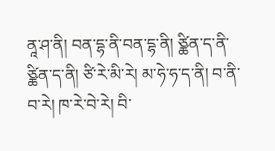ནཱ་ཤ་ནི། བན་དྷ་ནི་བན་དྷ་ནི། ཙྪིན་ད་ནི་ཙྪིན་ད་ནི། ཙི་རེ་མི་རེ། མ་ཧེ་ཧ་ད་ནི། བ་ནི་བ་རེ། ཁ་རེ་བེ་རེ། བི་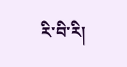རི་བི་རི།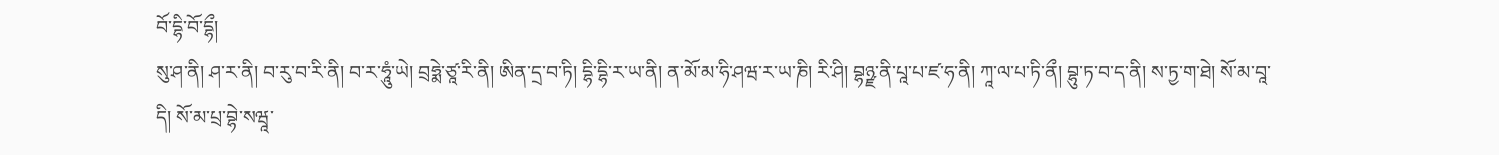བོ་དྷི་བོ་དྷྀ།
སུ་ཤ་ནི། ཤ་ར་ནི། བ་རུ་བ་རི་ནི། བ་ར་ཧཱུཾ་ཡེ། བྲཧྨེ་ཙཱ་རི་ནི། ཨིན་དྲ་བ་ཏི། དྷི་དྷི་ར་ཡ་ནི། ན་མོ་མ་ཧི་ཤཝ་ར་ཡ་ཎི། རི་ཤི། བྷཉྫ་ནི་པཱ་པ་ཛ་ཧ་ནི། ཀཱ་ལ་པ་ཏི་ནྀ། བྷུ་ཏ་བ་ད་ནི། ས་ཏྱ་ག་ཐེ། སོ་མ་བཱ་དི། སོ་མ་པྲ་བྷེ་སཝཱ་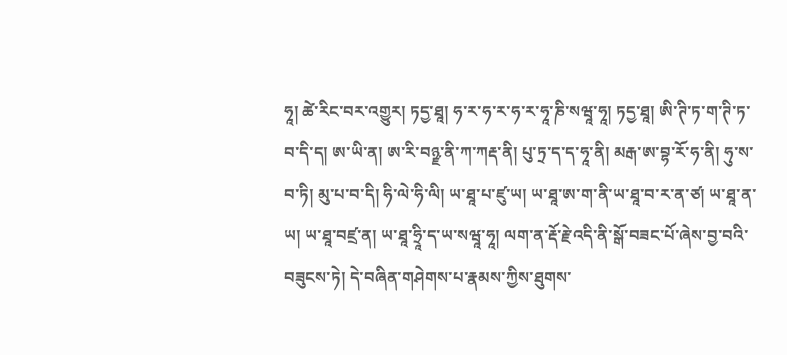ཧཱ། ཚེ་རིང་བར་འགྱུར། ཏདྱ་ཐཱ། ཧ་ར་ཧ་ར་ཧ་ར་ཧཱ་ཎི་སཝཱ་ཧཱ། ཏདྱ་ཐཱ། ཨི་ཊི་ཏ་ག་ཊི་ཏ་བ་དི་ད། ཨ་ཡི་ན། ཨ་རི་བཉྫ་ནི་ཀ་ཀརྡ་ནི། པུ་ཏྲ་ད་ད་ཧཱ་ནི། མརྒ་ཨ་བྷ་རོ་ཧ་ནི། ཧུ་ས་བ་ཏི། མུ་པ་བ་དི། ཧི་ལེ་ཧི་ལི། ཡ་ཐཱ་པ་ཛུ་ཡ། ཡ་ཐཱ་ཨ་ག་ནི་ཡ་ཐཱ་བ་ར་ན་ཙ། ཡ་ཐཱ་ན་ཡ། ཡ་ཐཱ་བཛྲ་ན། ཡ་ཐཱ་ཧྲཱི་ད་ཡ་སཝཱ་ཧཱ། ལག་ན་རྡོ་རྗེ་འདི་ནི་སྒོ་བཟང་པོ་ཞེས་བྱ་བའི་བཟུངས་ཏེ། དེ་བཞིན་གཤེགས་པ་རྣམས་ཀྱིས་ཐུགས་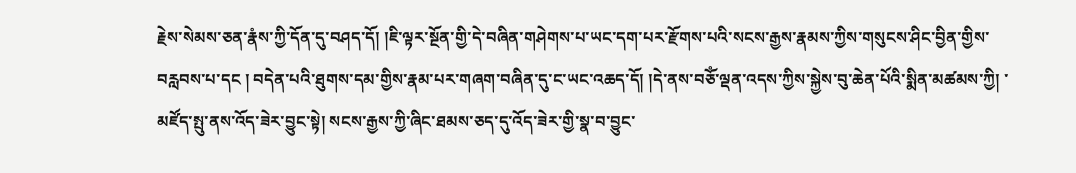རྗེས་སེམས་ཅན་རྣཾས་ཀྱི་དོན་དུ་བཤད་དོ། །ཇི་ལྟར་སྔོན་གྱི་དེ་བཞིན་གཤེགས་པ་ཡང་དག་པར་རྫོགས་པའི་སངས་རྒྱས་རྣམས་ཀྱིས་གསུངས་ཤིང་བྱིན་གྱིས་བརླབས་པ་དང ། བདེན་པའི་ཐུགས་དམ་གྱིས་རྣམ་པར་གཞག་བཞིན་དུ་ང་ཡང་འཆད་དོ། །དེ་ནས་བཅོཾ་ལྡན་འདས་ཀྱིས་སྐྱེས་བུ་ཆེན་པོའི་སྨིན་མཚམས་ཀྱི། ་མཛོད་སྤུ་ནས་འོད་ཟེར་བྱུང་སྟེ། སངས་རྒྱས་ཀྱི་ཞིང་ཐམས་ཅད་དུ་འོད་ཟེར་གྱི་སྣ་བ་བྱུང་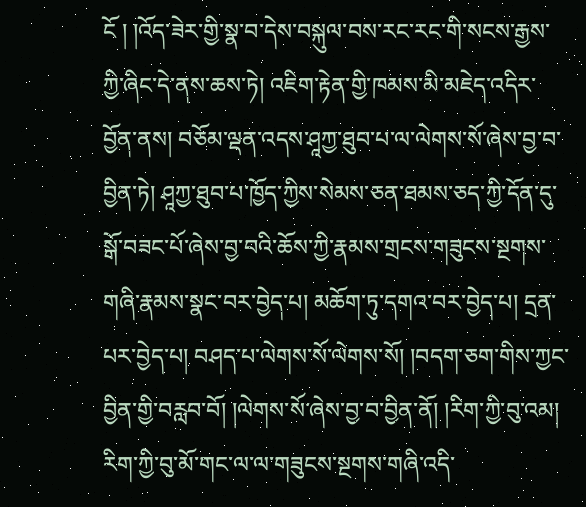ངོ ། །འོད་ཟེར་གྱི་སྣ་བ་དེས་བསྐུལ་བས་རང་རང་གི་སངས་རྒྱས་ཀྱི་ཞིང་དེ་ནས་ཆས་ཏེ། འཇིག་རྟེན་གྱི་ཁམས་མི་མཇེད་འདིར་བྱོན་ནས། བཅོམ་ལྡན་འདས་ཤཱཀྱ་ཐུབ་པ་ལ་ལེགས་སོ་ཞེས་བྱ་བ་བྱིན་ཏེ། ཤཱཀྱ་ཐུབ་པ་ཁྱོད་ཀྱིས་སེམས་ཅན་ཐམས་ཅད་ཀྱི་དོན་དུ་སྒོ་བཟང་པོ་ཞེས་བྱ་བའི་ཆོས་ཀྱི་རྣམས་གྲངས་གཟུངས་སྔགས་གཞི་རྣམས་སྣང་བར་བྱེད་པ། མཆོག་ཏུ་དགའ་བར་བྱེད་པ། དྲན་པར་བྱེད་པ། བཤད་པ་ལེགས་སོ་ལེགས་སོ། །བདག་ཅག་གིས་ཀྱང་བྱིན་གྱི་བརླབ་བོ། །ལེགས་སོ་ཞེས་བྱ་བ་བྱིན་ནོ། །རིག་ཀྱི་བུ་འམ། རིག་ཀྱི་བུ་མོ་གང་ལ་ལ་གཟུངས་སྔགས་གཞི་འདི་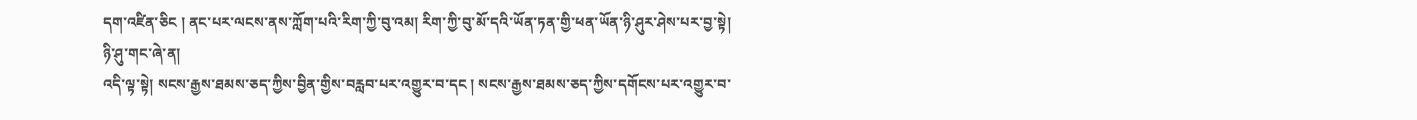དག་འཛིན་ཅིང ། ནང་པར་ལངས་ནས་ཀློག་པའི་རིག་ཀྱི་བུ་འམ། རིག་ཀྱི་བུ་མོ་དའི་ཡོན་ཏན་གྱི་ཕན་ཡོན་ཉི་ཤུར་ཤེས་པར་བྱ་སྟེ། ཉི་ཤུ་གང་ཞེ་ན།
འདི་ལྟ་སྟེ། སངས་རྒྱས་ཐམས་ཅད་ཀྱིས་བྱིན་གྱིས་བརླབ་པར་འགྱུར་བ་དང ། སངས་རྒྱས་ཐམས་ཅད་ཀྱིས་དགོངས་པར་འགྱུར་བ་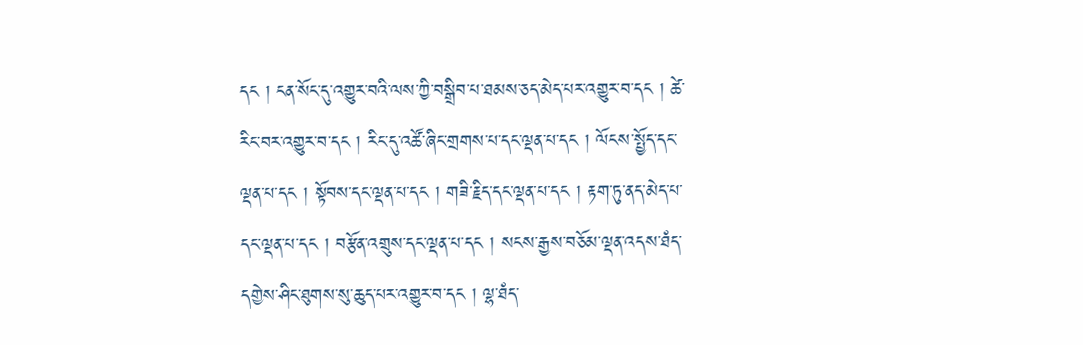དང ། ངན་སོང་དུ་འགྱུར་བའི་ལས་ཀྱི་བསྒྲིབ་པ་ཐམས་ཅད་མེད་པར་འགྱུར་བ་དང ། ཚེ་རིང་བར་འགྱུར་བ་དང ། རིང་དུ་འཚོ་ཞིང་གྲགས་པ་དང་ལྡན་པ་དང ། ལོངས་སྤྱོད་དང་ལྡན་པ་དང ། སྟོབས་དང་ལྡན་པ་དང ། གཟི་རྗིད་དང་ལྡན་པ་དང ། རྟག་ཏུ་ནད་མེད་པ་དང་ལྡན་པ་དང ། བརྩོན་འགྲུས་དང་ལྡན་པ་དང ། སངས་རྒྱས་བཅོམ་ལྡན་འདས་ཐཾད་དགྱེས་ཤིང་ཐུགས་སུ་ཆུད་པར་འགྱུར་བ་དང ། ལྷ་ཐཾད་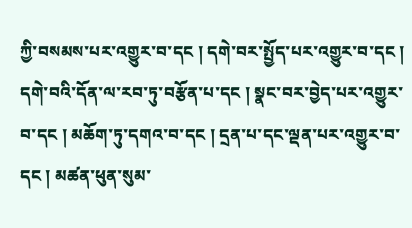ཀྱི་བསམས་པར་འགྱུར་བ་དང ། དགེ་བར་སྤྱོད་པར་འགྱུར་བ་དང ། དགེ་བའི་དོན་ལ་རབ་ཏུ་བརྩོན་པ་དང ། སྣང་བར་བྱེད་པར་འགྱུར་བ་དང ། མཆོག་ཏུ་དགའ་བ་དང ། དྲན་པ་དང་ལྡན་པར་འགྱུར་བ་དང ། མཚན་ཕུན་སུམ་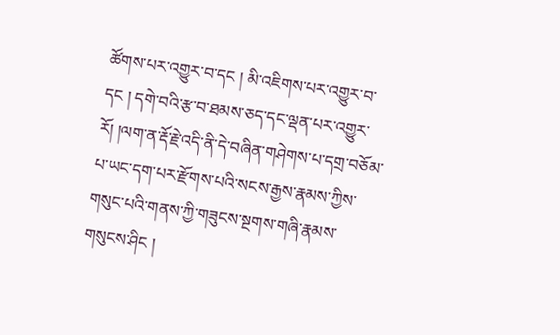ཚོགས་པར་འགྱུར་བ་དང ། མི་འཇིགས་པར་འགྱུར་བ་དང ། དགེ་བའི་རྩ་བ་ཐམས་ཅད་དང་ལྡན་པར་འགྱུར་རོ། །ལག་ན་རྡོ་རྗེ་འདི་ནི་དེ་བཞིན་གཤེགས་པ་དགྲ་བཅོམ་པ་ཡང་དག་པར་རྫོགས་པའི་སངས་རྒྱས་རྣམས་ཀྱིས་གསུང་པའི་གནས་ཀྱི་གཟུངས་སྔགས་གཞི་རྣམས་གསུངས་ཤིང །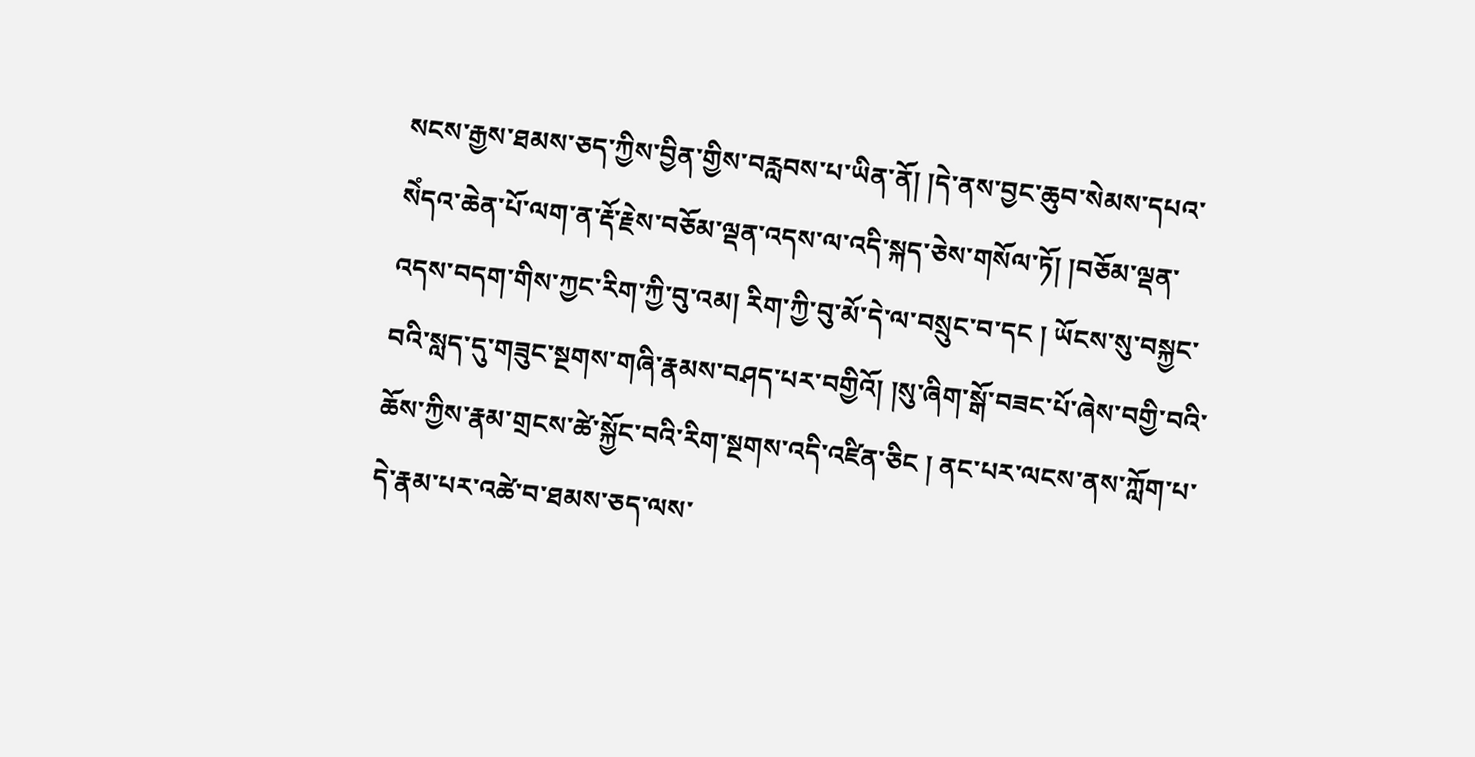སངས་རྒྱས་ཐམས་ཅད་ཀྱིས་བྱིན་གྱིས་བརླབས་པ་ཡིན་ནོ། །དེ་ནས་བྱང་ཆུབ་སེམས་དཔའ་སེཾདའ་ཆེན་པོ་ལག་ན་རྡོ་རྗེས་བཅོམ་ལྡན་འདས་ལ་འདི་སྐད་ཅེས་གསོལ་ཏོ། །བཅོམ་ལྡན་འདས་བདག་གིས་ཀྱང་རིག་ཀྱི་བུ་འམ། རིག་ཀྱི་བུ་མོ་དེ་ལ་བསྲུང་བ་དང ། ཡོངས་སུ་བསྐྱང་བའི་སླད་དུ་གཟུང་སྔགས་གཞི་རྣམས་བཤད་པར་བགྱིའོ། །སུ་ཞིག་སྒོ་བཟང་པོ་ཞེས་བགྱི་བའི་ཆོས་ཀྱིས་རྣམ་གྲངས་ཚེ་སྐྱོང་བའི་རིག་སྔགས་འདི་འཛིན་ཅིང ། ནང་པར་ལངས་ནས་ཀློག་པ་དེ་རྣམ་པར་འཚེ་བ་ཐམས་ཅད་ལས་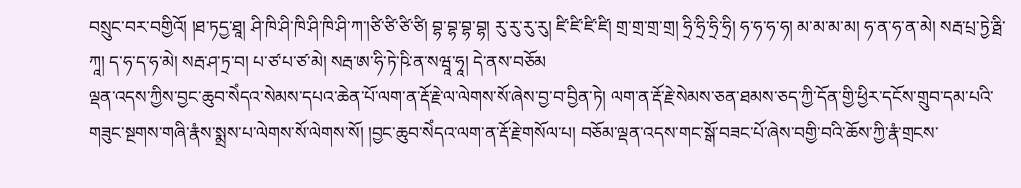བསྲུང་བར་བགྱིའོ། །ཐ་ཏདྱ་ཐཱ། ཤི་ཁི་ཤི་ཁི་ཤི་ཁི་ཤི་ཀ་།ཙི་ཙི་ཙི་ཙི། བྷ་བྷ་བྷ་བྷ། རུ་རུ་རུ་རུ། ཛི་ཛི་ཛི་ཛི། གྲ་གྲ་གྲ་གྲ། ཧྲི་ཧྲི་ཧྲི་ཧྲི། ཧ་ཧ་ཧ་ཧ། མ་མ་མ་མ། ཧ་ན་ཧ་ན་མེ། སརྦ་པྲ་ཏྱེ་རྠི་ཀཱ། ད་ཧ་ད་ཧ་མེ། སརྦ་ཤ་ཏྲ་བ། པ་ཙ་པ་ཙ་མེ། སརྦ་ཨ་ཧི་ཏེ་ཥི་ན་སཝཱ་ཧཱ། དེ་ནས་བཅོམ
ལྡན་འདས་ཀྱིས་བྱང་ཆུབ་སེཾདའ་སེམས་དཔའ་ཆེན་པོ་ལག་ན་རྡོ་རྗེ་ལ་ལེགས་སོ་ཞེས་བྱ་བ་བྱིན་ཏེ། ལག་ན་རྡོ་རྗེ་སེམས་ཅན་ཐམས་ཅད་ཀྱི་དོན་གྱི་ཕྱིར་དངོས་གྲུབ་དམ་པའི་གཟུང་སྔགས་གཞི་རྣཾས་སྨྲས་པ་ལེགས་སོ་ལེགས་སོ། །བྱང་ཆུབ་སེཾདའ་ལག་ན་རྡོ་རྗེ་གསོལ་པ། བཅོམ་ལྡན་འདས་གང་སྒོ་བཟང་པོ་ཞེས་བགྱི་བའི་ཆོས་ཀྱི་རྣཾ་གྲངས་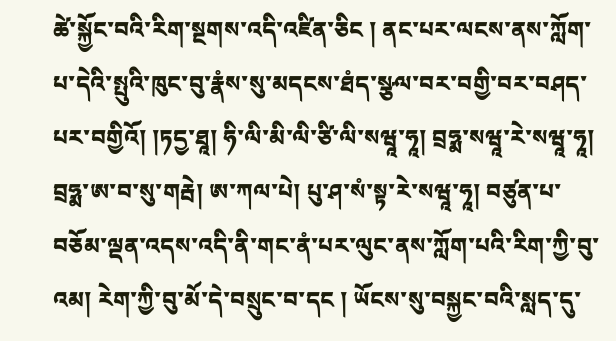ཚེ་སྐྱོང་བའི་རིག་སྔགས་འདི་འཛིན་ཅིང ། ནང་པར་ལངས་ནས་ཀློག་པ་དེའི་སྤུའི་ཁུང་བུ་རྣཾས་སུ་མདངས་ཐཾད་སྩལ་བར་བགྱི་བར་བཤད་པར་བགྱིའོ། །ཏདྱ་ཐཱ། ཧི་ལི་མི་ལི་ཙི་ལི་སཝཱ་ཧཱ། བྲཧྨ་སཝཱ་རེ་སཝཱ་ཧཱ། བྲཧྨ་ཨ་བ་སུ་གརྦེ། ཨ་ཀལ་པེ། པུ་ཤ་སཾ་སྟ་རེ་སཝཱ་ཧཱ། བཙུན་པ་བཅོམ་ལྡན་འདས་འདི་ནི་གང་ནཾ་པར་ལུང་ནས་ཀློག་པའི་རིག་ཀྱི་བུ་འམ། རེག་ཀྱི་བུ་མོ་དེ་བསྲུང་བ་དང ། ཡོངས་སུ་བསྐྱང་བའི་སླད་དུ་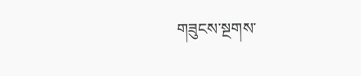གཟུངས་སྔགས་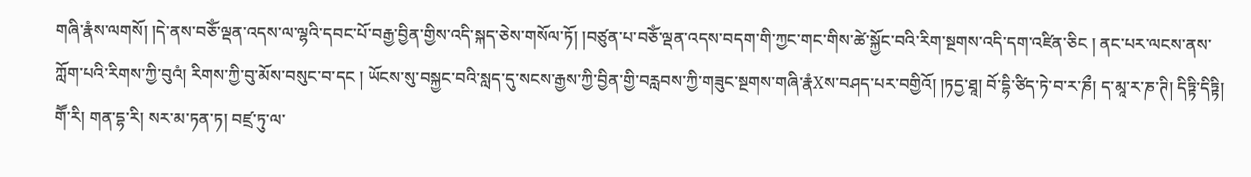གཞི་རྣཾས་ལགསོ། །དེ་ནས་བཅོཾ་ལྡན་འདས་ལ་ལྷའི་དབང་པོ་བརྒྱ་བྱིན་གྱིས་འདི་སྐད་ཅེས་གསོལ་ཏོ། །བཙུན་པ་བཅོཾ་ལྡན་འདས་བདག་གི་ཀྱང་གང་གིས་ཚེ་སྐྱོང་བའི་རིག་སྔགས་འདི་དག་འཛིན་ཅིང ། ནང་པར་ལངས་ནས་ཀློག་པའི་རིགས་ཀྱི་བུའཾ། རིགས་ཀྱི་བུ་མོས་བསུང་བ་དང ། ཡོངས་སུ་བསྐྱང་བའི་སླད་དུ་སངས་རྒྱས་ཀྱི་བྱིན་གྱི་བརླབས་ཀྱི་གཟུང་སྔགས་གཞི་རྣཾXས་བཤད་པར་བགྱིའོ། །ཏདྱ་ཐཱ། བོ་དྷི་ཙིད་ཏེ་བ་ར་ཎྀ། ད་མཱ་ར་ཎ་ཊི། དིཏྟི་དིཏྟི། གཽ་རི། གན་དྷ་རི། སར་མ་ཏན་ཏ། བཛྲ་ཏུ་ལ་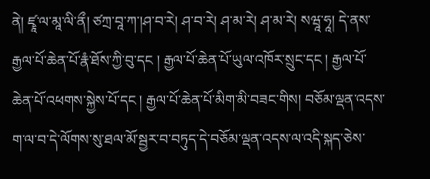ནེ། ཛྭཱ་ལ་མཱ་ལི་ནྀ། ཙཀྲ་བཱ་ཀ་།ཤ་བ་རེ། ཤ་བ་རེ། ཤ་མ་རེ། ཤ་མ་རེ། སཝཱ་ཧཱ། དེ་ནས་རྒྱལ་པོ་ཆེན་པོ་རྣཾ་ཐོས་ཀྱི་བུ་དང ། རྒྱལ་པོ་ཆེན་པོ་ཡུལ་འཁོར་སྲུང་དང ། རྒྱལ་པོ་ཆེན་པོ་འཕགས་སྐྱེས་པོ་དང ། རྒྱལ་པོ་ཆེན་པོ་མིག་མི་བཟང་གིས། བཅོམ་ལྡན་འདས་ག་ལ་བ་དེ་ལོགས་སུ་ཐལ་མོ་སྦྱར་བ་བཏུད་དེ་བཅོམ་ལྡན་འདས་ལ་འདི་སྐད་ཅེས་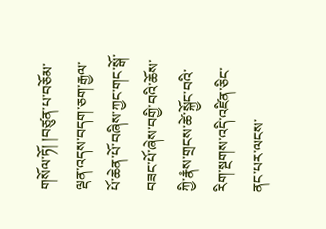གསོལ་ཏོ། །བཙུན་པ་བཅོམ་ལྡན་འདས་བདག་ཅག་རྒྱལ་པོ་ཆེན་པོ་བཞིས་ཀྱང་གང་སྒོ་བཟང་པོ་ཞེས་བགྱི་བའི་ཆོས་ཀྱི་རྣཾས་གྲངས་ཚེ་སྐྱོང་བའི་རིག་སྔགས་འདི་འཛིན་ཅིང་ནང་པར་ལངས་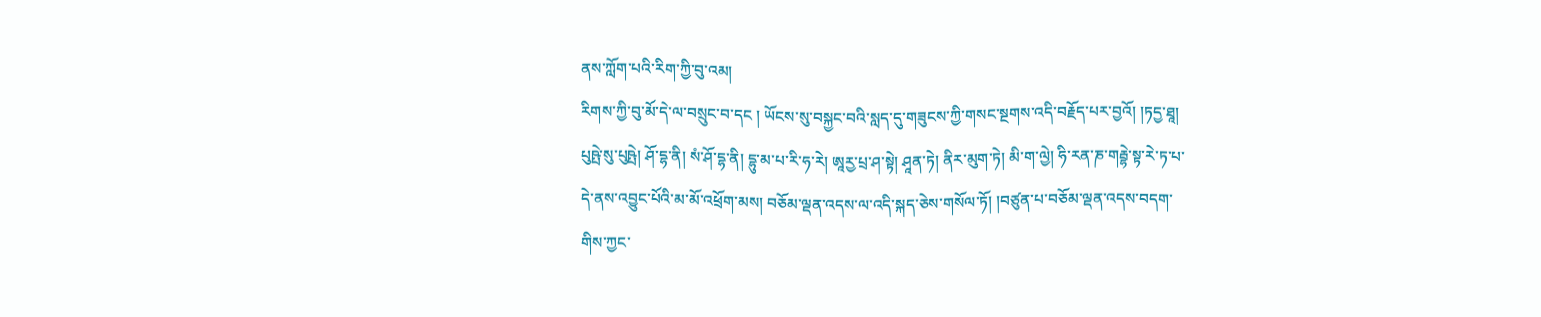ནས་ཀློག་པའི་རིག་ཀྱི་བུ་འམ།
རིགས་ཀྱི་བུ་མོ་དེ་ལ་བསྲུང་བ་དང ། ཡོངས་སུ་བསྐྱང་བའི་སླད་དུ་གཟུངས་ཀྱི་གསང་སྔགས་འདི་བརྗོད་པར་བྱའོ། །ཏདྱ་ཐཱ། པུཥྤེ་སུ་པུཥྤེ། ཤོ་དྷ་ནི། སཾ་ཤོ་དྷ་ནི། དྷུ་མ་པ་རི་ཧ་རེ། ཨཱརྱ་པྲ་ཤ་སྟེ། ཤཱན་ཏེ། ནིར་མུག་ཏེ། མི་ག་ལྱེ། ཧི་རན་ཎ་གརྦྷེ་སྟ་རེ་ཏ་པ་དེ་ནས་འབྱུང་པོའི་མ་མོ་འཕྲོག་མས། བཅོམ་ལྡན་འདས་ལ་འདི་སྐད་ཅེས་གསོལ་ཏོ། །བཙུན་པ་བཅོམ་ལྡན་འདས་བདག་གིས་ཀྱང་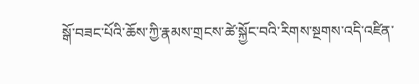སྒོ་བཟང་པོའི་ཆོས་ཀྱི་རྣམས་གྲངས་ཚེ་སྐྱོང་བའི་རིགས་སྔགས་འདི་འཛིན་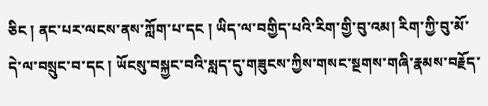ཅིང ། ནང་པར་ལངས་ནས་ཀློག་པ་དང ། ཡིད་ལ་བགྱིད་པའི་རིག་གྱི་བུ་འམ། རིག་ཀྱི་བུ་མོ་དེ་ལ་བསྲུང་བ་དང ། ཡོངསུ་བསྐྱང་བའི་སླད་དུ་གཟུངས་ཀྱིས་གསང་སྔགས་གཞི་རྣམས་བརྗོད་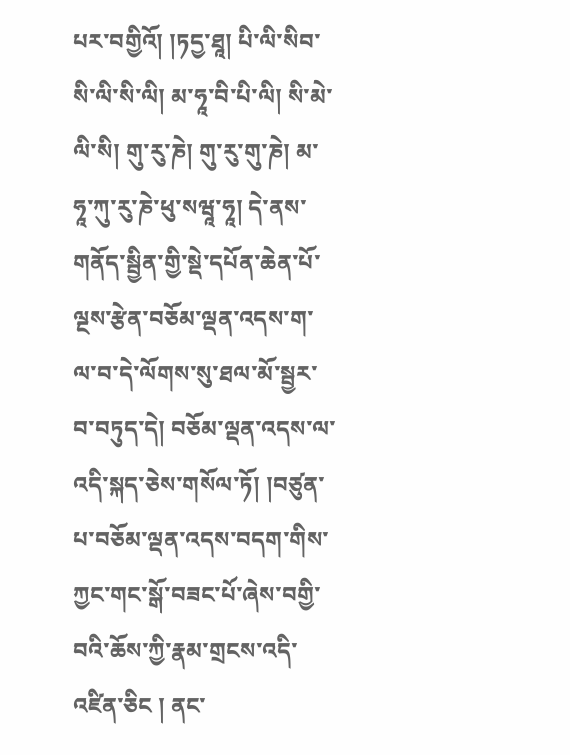པར་བགྱིའོ། །ཏདྱ་ཐཱ། པི་ལི་སིབ་སི་ལི་སི་ལི། མ་ཧཱ་བི་པི་ལི། སི་མེ་ལི་སི། གུ་རུ་ཎེ། གུ་རུ་གུ་ཎེ། མ་ཧཱ་ཀུ་རུ་ཎེ་ཕུ་སཝཱ་ཧཱ། དེ་ནས་གནོད་སྦྱིན་གྱི་སྡེ་དཔོན་ཆེན་པོ་ལྔས་རྩེན་བཅོམ་ལྡན་འདས་ག་ལ་བ་དེ་ལོགས་སུ་ཐལ་མོ་སྦྱར་བ་བཏུད་དེ། བཅོམ་ལྡན་འདས་ལ་འདི་སྐད་ཅེས་གསོལ་ཏོ། །བཙུན་པ་བཅོམ་ལྡན་འདས་བདག་གིས་ཀྱང་གང་སྒོ་བཟང་པོ་ཞེས་བགྱི་བའི་ཆོས་ཀྱི་རྣམ་གྲངས་འདི་འཛིན་ཅིང ། ནང་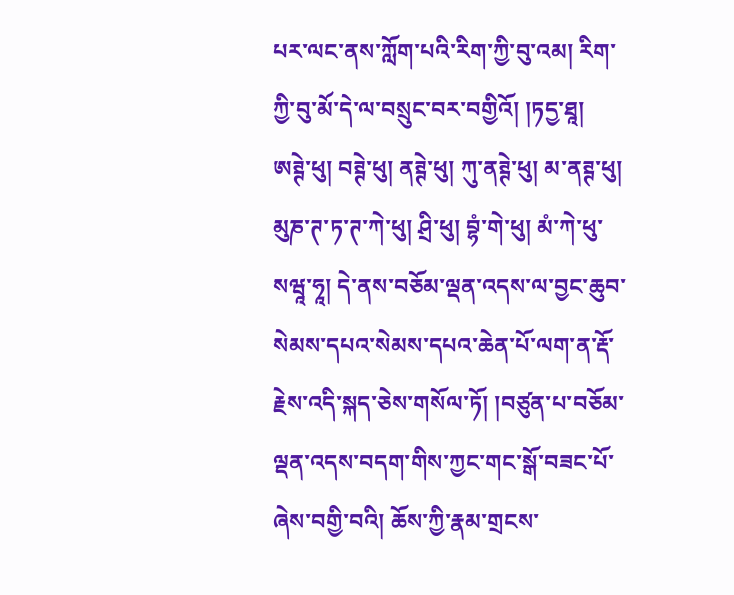པར་ལང་ནས་ཀློག་པའི་རིག་ཀྱི་བུ་འམ། རིག་ཀྱི་བུ་མོ་དེ་ལ་བསྲུང་བར་བགྱིའོ། །ཏདྱ་ཐཱ། ཨཊྚེ་ཕུ། བཊྚེ་ཕུ། ནཊྚེ་ཕུ། ཀུ་ནཊྚེ་ཕུ། མ་ནཊྚ་ཕུ། མུཎ་ཊ་ཏ་ཊ་ཀེ་ཕུ། ཤྲི་ཕུ། བྷཾ་གེ་ཕུ། མཾ་ཀེ་ཕུ་སཝཱ་ཧཱ། དེ་ནས་བཅོམ་ལྡན་འདས་ལ་བྱང་ཆུབ་སེམས་དཔའ་སེམས་དཔའ་ཆེན་པོ་ལག་ན་རྡོ་རྗེས་འདི་སྐད་ཅེས་གསོལ་ཏོ། །བཙུན་པ་བཅོམ་ལྡན་འདས་བདག་གིས་ཀྱང་གང་སྒོ་བཟང་པོ་ཞེས་བགྱི་བའི། ཆོས་ཀྱི་རྣམ་གྲངས་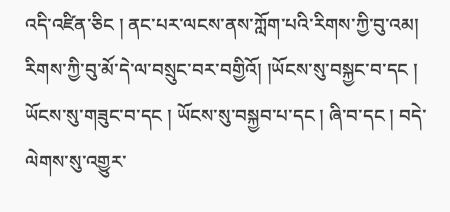འདི་འཛིན་ཅིང ། ནང་པར་ལངས་ནས་ཀློག་པའི་རིགས་ཀྱི་བུ་འམ། རིགས་ཀྱི་བུ་མོ་དེ་ལ་བསྲུང་བར་བགྱིའོ། །ཡོངས་སུ་བསྐྱང་བ་དང ། ཡོངས་སུ་གཟུང་བ་དང ། ཡོངས་སུ་བསྐྱབ་པ་དང ། ཞི་བ་དང ། བདེ་ལེགས་སུ་འགྱུར་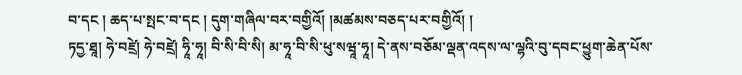བ་དང ། ཆད་པ་སྤང་བ་དང ། དུག་གཞིལ་བར་བགྱིའོ། །མཚམས་བཅད་པར་བགྱིའོ། །
ཏདྱ་ཐཱ། ཧེ་བཛྲེ། ཧེ་བཛྲེ། ཧཱི་ཧཱ། བི་སི་བི་སི། མ་ཧཱ་བི་སི་ཕུ་སཝཱ་ཧཱ། དེ་ནས་བཅོམ་ལྡན་འདས་ལ་ལྷའི་བུ་དབང་ཕྱུག་ཆེན་པོས་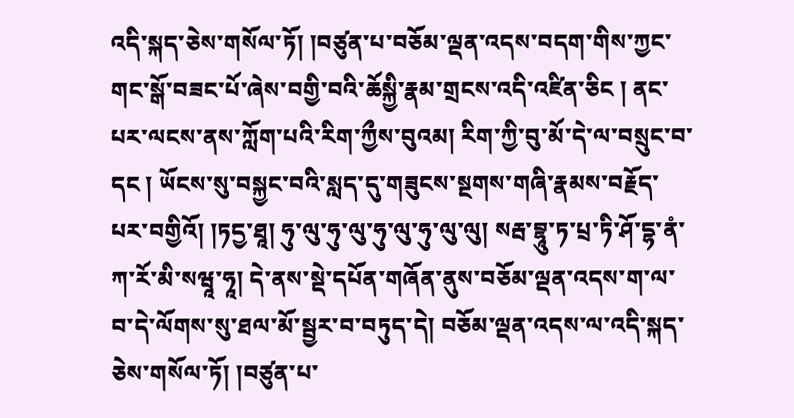འདི་སྐད་ཅེས་གསོལ་ཏོ། །བཙུན་པ་བཅོམ་ལྡན་འདས་བདག་གིས་ཀྱང་གང་སྒོ་བཟང་པོ་ཞེས་བགྱི་བའི་ཆོསྐྱི་རྣམ་གྲངས་འདི་འཛིན་ཅིང ། ནང་པར་ལངས་ནས་ཀློག་པའི་རིག་ཀྱྀས་བུའམ། རིག་ཀྱི་བུ་མོ་དེ་ལ་བསྲུང་བ་དང ། ཡོངས་སུ་བསྐྱང་བའི་སླད་དུ་གཟུངས་སྔགས་གཞི་རྣམས་བརྗོད་པར་བགྱིའོ། །ཏདྱ་ཐཱ། ཧུ་ལུ་ཧུ་ལུ་ཧུ་ལུ་ཧུ་ལུ་ལུ། སརྦ་བྷཱུ་ཏ་པྲ་ཏི་ཤོ་དྷ་ནཾ་ཀ་རོ་མི་སཝཱ་ཧཱ། དེ་ནས་སྡེ་དཔོན་གཞོན་ནུས་བཅོམ་ལྡན་འདས་ག་ལ་བ་དེ་ལོགས་སུ་ཐལ་མོ་སྦྱར་བ་བཏུད་དེ། བཅོམ་ལྡན་འདས་ལ་འདི་སྐད་ཅེས་གསོལ་ཏོ། །བཙུན་པ་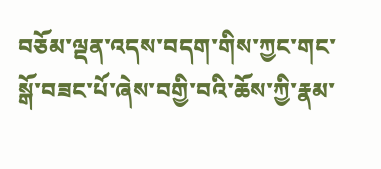བཅོམ་ལྡན་འདས་བདག་གིས་ཀྱང་གང་སྒོ་བཟང་པོ་ཞེས་བགྱི་བའི་ཆོས་ཀྱི་རྣམ་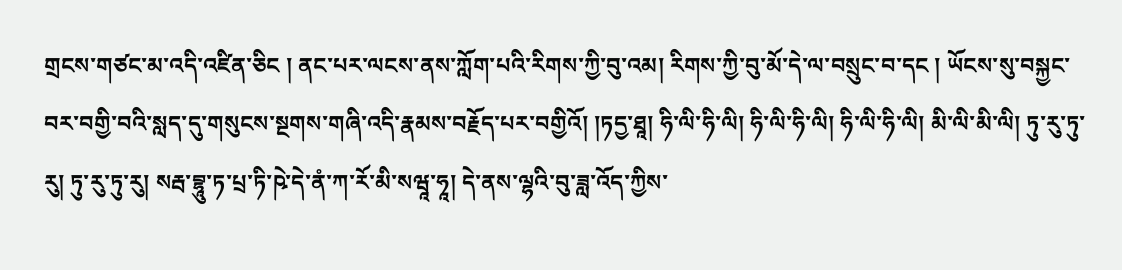གྲངས་གཙང་མ་འདི་འཛིན་ཅིང ། ནང་པར་ལངས་ནས་ཀློག་པའི་རིགས་ཀྱི་བུ་འམ། རིགས་ཀྱི་བུ་མོ་དེ་ལ་བསྲུང་བ་དང ། ཡོངས་སུ་བསྐྱང་བར་བགྱི་བའི་སླད་དུ་གསུངས་སྔགས་གཞི་འདི་རྣམས་བརྗོད་པར་བགྱིའོ། །ཏདྱ་ཐཱ། ཧི་ལི་ཧི་ལི། ཧི་ལི་ཧི་ལི། ཧི་ལི་ཧི་ལི། མི་ལི་མི་ལི། ཏུ་རུ་ཏུ་རུ། ཏུ་རུ་ཏུ་རུ། སརྦ་བྷཱུ་ཏ་པྲ་ཏི་ཥེ་དེ་ནཾ་ཀ་རོ་མི་སཝཱ་ཧཱ། དེ་ནས་ལྷའི་བུ་ཟླ་འོད་ཀྱིས་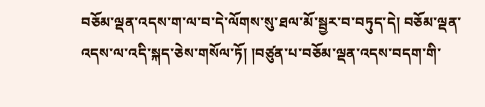བཅོམ་ལྡན་འདས་ག་ལ་བ་དེ་ལོགས་སུ་ཐལ་མོ་སྦྱར་བ་བཏུད་དེ། བཅོམ་ལྡན་འདས་ལ་འདི་སྐད་ཅེས་གསོལ་ཏོ། །བཙུན་པ་བཅོམ་ལྡན་འདས་བདག་གི་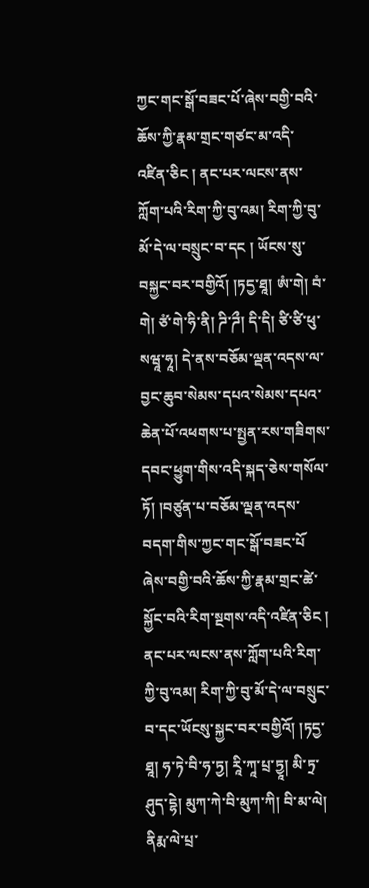ཀྱང་གང་སྒོ་བཟང་པོ་ཞེས་བགྱི་བའི་ཆོས་ཀྱི་རྣམ་གྲང་གཙང་མ་འདི་འཛིན་ཅིང ། ནང་པར་ལངས་ནས་ཀློག་པའི་རིག་ཀྱི་བུ་འམ། རིག་ཀྱི་བུ་མོ་དེ་ལ་བསྲུང་བ་དང ། ཡོངས་སུ་བསྐྱང་བར་བགྱིའོ། །ཏདྱ་ཐཱ། ཨཾ་གེ། བཾ་གེ། ཙཾ་གེ་ཧི་ནི། ཌི་ཌྀ། དི་དི། ཙི་ཙི་ཕུ་སཝཱ་ཧཱ། དེ་ནས་བཅོམ་ལྡན་འདས་ལ་བྱང་ཆུབ་སེམས་དཔའ་སེམས་དཔའ་ཆེན་པོ་འཕགས་པ་སྤྱན་རས་གཟིགས་དབང་ཕྱུག་གིས་འདི་སྐད་ཅེས་གསོལ་ཏོ། །བཙུན་པ་བཅོམ་ལྡན་འདས་བདག་གིས་ཀྱང་གང་སྒོ་བཟང་པོ
ཞེས་བགྱི་བའི་ཆོས་ཀྱི་རྣམ་གྲང་ཚེ་སྐྱོང་བའི་རིག་སྔགས་འདི་འཛིན་ཅིང ། ནང་པར་ལངས་ནས་ཀློག་པའི་རིག་ཀྱི་བུ་འམ། རིག་ཀྱི་བུ་མོ་དེ་ལ་བསྲུང་བ་དང་ཡོངསུ་སྐྱང་བར་བགྱིའོ། །ཏདྱ་ཐཱ། ཧ་ཏེ་བི་ཧ་ཏྱ། རཱི་ཀཱ་པྲ་ཏྱཱ། མི་ཏྲ་ཤུད་དྷེ། མུཀ་ཀེ་བི་མུཀ་ཀི། བི་མ་ལེ། ནིརྨ་ལེ་པྲ་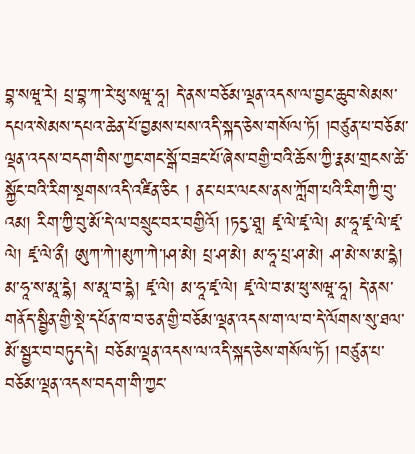བྷ་སཝཱ་རེ། པྲ་བྷ་ཀ་རེ་ཕུ་སཝཱ་ཧཱ། དེ་ནས་བཅོམ་ལྡན་འདས་ལ་བྱང་ཆུབ་སེམས་དཔའ་སེམས་དཔའ་ཆེན་པོ་བྱམས་པས་འདི་སྐད་ཅེས་གསོལ་ཏོ། །བཙུན་པ་བཅོམ་ལྡན་འདས་བདག་གིས་ཀྱང་གང་སྒོ་བཟང་པོ་ཞེས་བགྱི་བའི་ཆོས་ཀྱི་རྣམ་གྲངས་ཚེ་སྐྱོང་བའི་རིག་སྔགས་འདི་འཛིན་ཅིང ། ནང་པར་ལངས་ནས་ཀློག་པའི་རིག་ཀྱི་བུ་འམ། རིག་ཀྱི་བུ་མོ་དེ་ལ་བསྲུང་བར་བགྱིའོ། །ཏདྱ་ཐཱ། ཛྭ་ལེ་ཛྭ་ལེ། མ་ཧཱ་ཛྭ་ལེ་ཛྭ་ལེ། ཛྭ་ལེ་ནྀ། ཨུཀ་ཀེ་།མུཀ་ཀེ་།ཤ་མེ། པྲ་ཤ་མེ། མ་ཧཱ་པྲ་ཤ་མེ། ཤ་མེ་ས་མ་དྷེ། མ་ཧཱ་ས་མཱ་དྷེ། ས་མཱ་བ་དྷེ། ཛྭ་ལེ། མ་ཧཱ་ཛྭ་ལེ། ཛྭ་ལེ་བ་མ་ཕུ་སཝཱ་ཧཱ། དེ་ནས་གནོད་སྦྱིན་གྱི་སྡེ་དཔོན་ཁ་བ་ཅན་གྱི་བཅོམ་ལྡན་འདས་ག་ལ་བ་དེ་ལོགས་སུ་ཐལ་མོ་སྦྱར་བ་བཏུད་དེ། བཅོམ་ལྡན་འདས་ལ་འདི་སྐད་ཅེས་གསོལ་ཏོ། །བཙུན་པ་བཅོམ་ལྡན་འདས་བདག་གི་ཀྱང་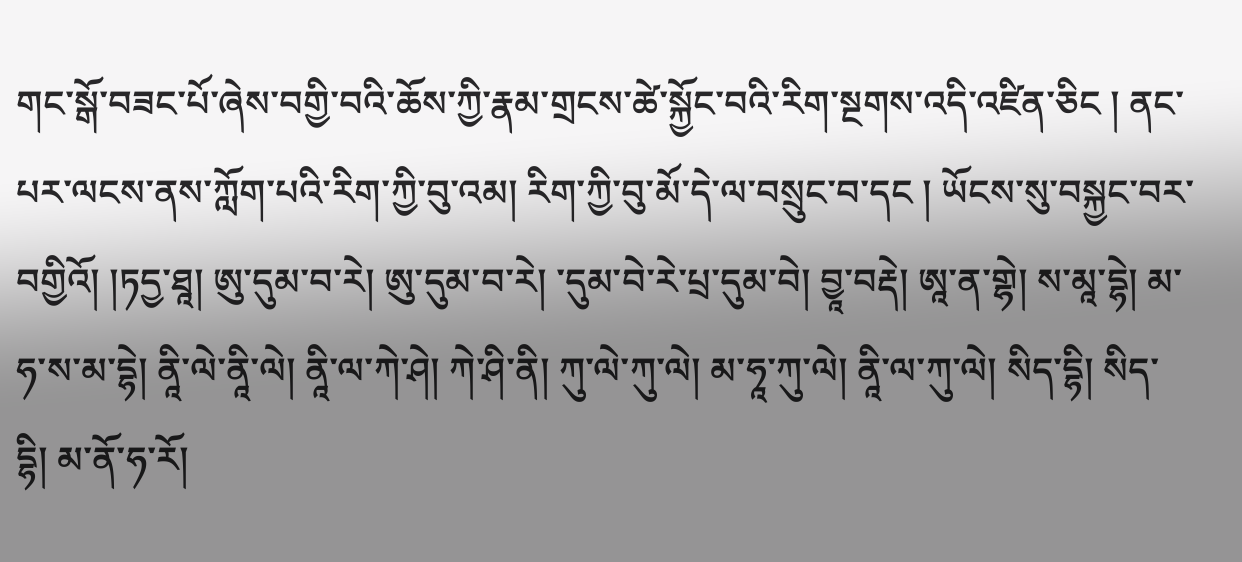གང་སྒོ་བཟང་པོ་ཞེས་བགྱི་བའི་ཆོས་ཀྱི་རྣམ་གྲངས་ཚེ་སྐྱོང་བའི་རིག་སྔགས་འདི་འཛིན་ཅིང ། ནང་པར་ལངས་ནས་ཀློག་པའི་རིག་ཀྱི་བུ་འམ། རིག་ཀྱི་བུ་མོ་དེ་ལ་བསྲུང་བ་དང ། ཡོངས་སུ་བསྐྱང་བར་བགྱིའོ། །ཏདྱ་ཐཱ། ཨུ་དུམ་བ་རེ། ཨུ་དུམ་བ་རེ། ་དུམ་བེ་རེ་པྲ་དུམ་བེ། བྱཱ་བརྡེ། ཨཱ་ན་གྷེ། ས་མཱ་དྷེ། མ་ཧ་ས་མ་དྷེ། ནཱི་ལེ་ནཱི་ལེ། ནཱི་ལ་ཀེ་ཤེ། ཀེ་ཤི་ནི། ཀུ་ལེ་ཀུ་ལེ། མ་ཧཱ་ཀུ་ལེ། ནཱི་ལ་ཀུ་ལེ། སིད་དྷི། སིད་དྷི། མ་ནོ་ཧ་རོ།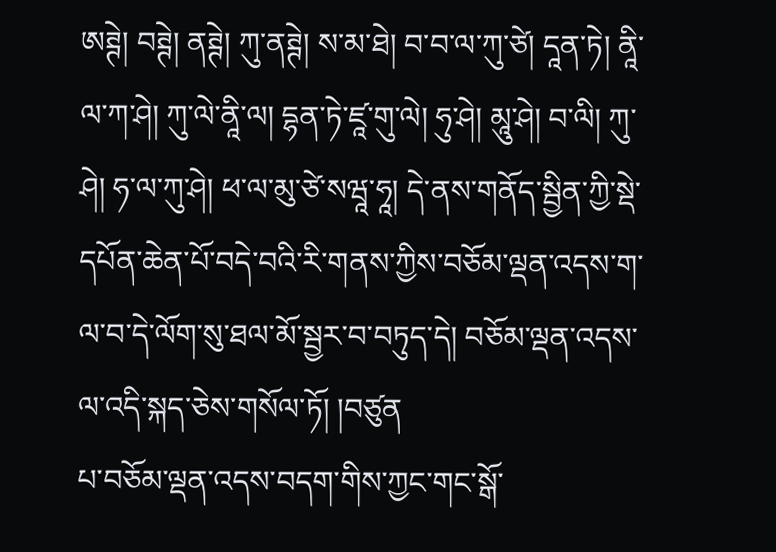ཨཊྚེ། བཊྚེ། ནཊྚེ། ཀུ་ནཊྚེ། ས་མ་ཐེ། བ་བ་ལ་ཀུ་ཙེ། དཱན་ཏེ། ནཱི་ལ་ཀ་ཤེ། ཀུ་ལེ་ནཱི་ལ། དྷན་ཏེ་ཛཱ་གུ་ལེ། ཧུ་ཤེ། མཱུ་ཤེ། བ་ལི། ཀུ་ཤེ། ཧ་ལ་ཀུ་ཤེ། ཕ་ལ་མུ་ཙེ་སཝཱ་ཧཱ། དེ་ནས་གནོད་སྦྱིན་ཀྱི་སྡེ་དཔོན་ཆེན་པོ་བདེ་བའི་རི་གནས་ཀྱིས་བཅོམ་ལྡན་འདས་ག་ལ་བ་དེ་ལོག་སུ་ཐལ་མོ་སྦྱར་བ་བཏུད་དེ། བཅོམ་ལྡན་འདས་ལ་འདི་སྐད་ཅེས་གསོལ་ཏོ། །བཙུན
པ་བཅོམ་ལྡན་འདས་བདག་གིས་ཀྱང་གང་སྒོ་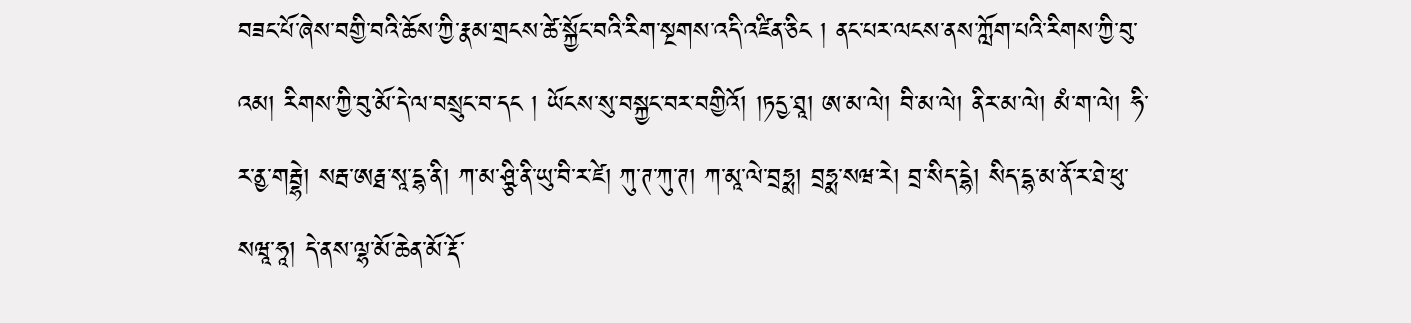བཟང་པོ་ཞེས་བགྱི་བའི་ཆོས་ཀྱི་རྣམ་གྲངས་ཚེ་སྐྱོང་བའི་རིག་སྔགས་འདི་འཛིན་ཅིང ། ནང་པར་ལངས་ནས་ཀློག་པའི་རིགས་ཀྱི་བུ་འམ། རིགས་ཀྱི་བུ་མོ་དེ་ལ་བསྲུང་བ་དང ། ཡོངས་སུ་བསྐྱང་བར་བགྱིའོ། །ཏདྱ་ཐཱ། ཨ་མ་ལེ། བི་མ་ལེ། ནིར་མ་ལེ། མཾ་ག་ལེ། ཧི་ར་ནྱ་གརྦྷེ། སརྦ་ཨརྠ་སཱ་དྷ་ནི། ཀ་མ་ཤྩི་ནི་ཡུ་བི་ར་ཛེ། ཀུ་ཊ་ཀུ་ཊ། ཀ་མཱ་ལེ་བྲཧྨ། བྲཧྨ་སཝ་རེ། བྲ་སིད་དྷེ། སིད་དྷ་མ་ནོ་ར་ཐེ་ཕུ་སཝཱ་ཧཱ། དེ་ནས་ལྷ་མོ་ཆེན་མོ་རྡོ་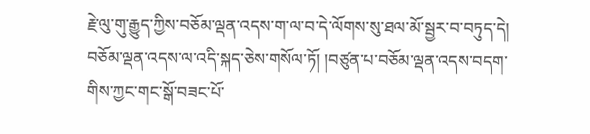རྗེ་ལུ་གུ་རྒྱུད་ཀྱིས་བཅོམ་ལྡན་འདས་ག་ལ་བ་དེ་ལོགས་སུ་ཐལ་མོ་སྦྱར་བ་བཏུད་དེ། བཅོམ་ལྡན་འདས་ལ་འདི་སྐད་ཅེས་གསོལ་ཏོ། །བཙུན་པ་བཅོམ་ལྡན་འདས་བདག་གིས་ཀྱང་གང་སྒོ་བཟང་པོ་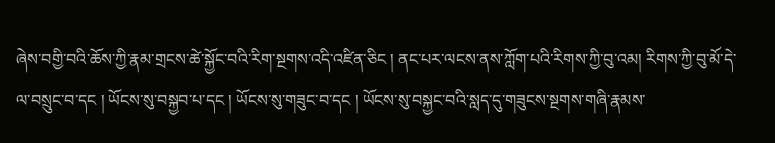ཞེས་བགྱི་བའི་ཆོས་ཀྱི་རྣམ་གྲངས་ཚེ་སྐྱོང་བའི་རིག་སྔགས་འདི་འཛིན་ཅིང ། ནང་པར་ལངས་ནས་ཀློག་པའི་རིགས་ཀྱི་བུ་འམ། རིགས་ཀྱི་བུ་མོ་དེ་ལ་བསྲུང་བ་དང ། ཡོངས་སུ་བསྐྱབ་པ་དང ། ཡོངས་སུ་གཟུང་བ་དང ། ཡོངས་སུ་བསྐྱང་བའི་སླད་དུ་གཟུངས་སྔགས་གཞི་རྣམས་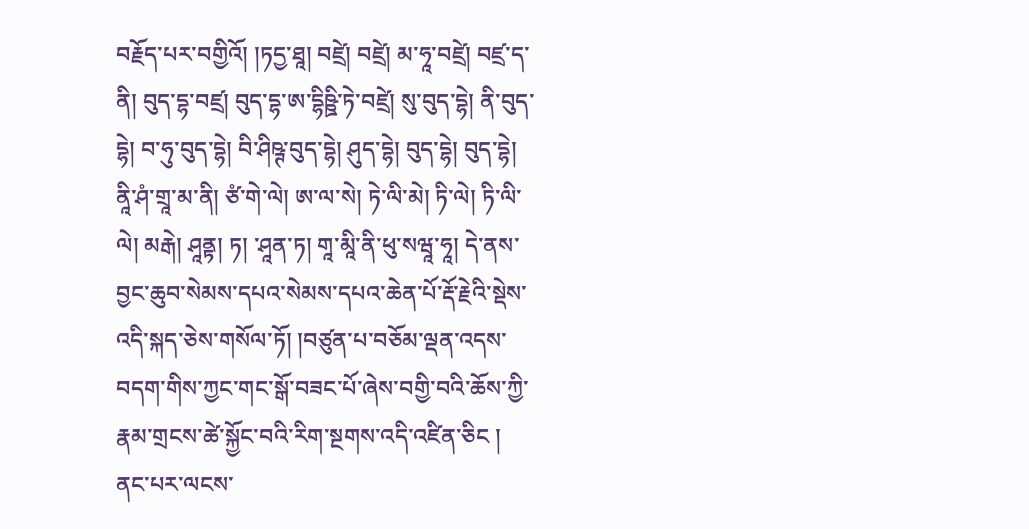བརྗོད་པར་བགྱིའོ། །ཏདྱ་ཐཱ། བཛྲེ། བཛྲེ། མ་ཧཱ་བཛྲེ། བཛྲ་ད་ནི། བུད་དྷ་བཛྲ། བུད་དྷ་ཨ་དྷིཥྛི་ཏེ་བཛྲེ། སུ་བུད་དྷེ། ནི་བུད་དྷེ། བ་ཧུ་བུད་དྷེ། བི་ཤིཥྚ་བུད་དྷེ། ཤུད་དྷེ། བུད་དྷེ། བུད་དྷེ། ནཱི་ཤཾ་གྲཱ་མ་ནི། ཙཾ་གེ་ལེ། ཨ་ལ་སེ། ཏེ་ལི་མེ། ཏི་ལེ། ཏི་ལི་ལེ། མརྒེ། ཤཱནྟ། ཏ། ་ཤཱན་ཏ། གཱ་མཱི་ནི་ཕུ་སཝཱ་ཧཱ། དེ་ནས་བྱང་ཆུབ་སེམས་དཔའ་སེམས་དཔའ་ཆེན་པོ་རྡོ་རྗེའི་སྡེས་འདི་སྐད་ཅེས་གསོལ་ཏོ། །བཙུན་པ་བཅོམ་ལྡན་འདས་བདག་གིས་ཀྱང་གང་སྒོ་བཟང་པོ་ཞེས་བགྱི་བའི་ཆོས་ཀྱི་རྣམ་གྲངས་ཚེ་སྐྱོང་བའི་རིག་སྔགས་འདི་འཛིན་ཅིང ། ནང་པར་ལངས་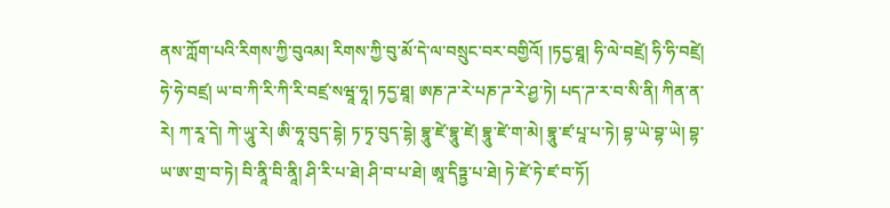ནས་ཀློག་པའི་རིགས་ཀྱི་བུའམ། རིགས་ཀྱི་བུ་མོ་དེ་ལ་བསྲུང་བར་བགྱིའོ། །ཏདྱ་ཐཱ། ཧི་ལེ་བཛྲེ། ཧི་ཧི་བཛྲེ། ཧེ་ཧེ་བཛྲ། ཡ་བ་ཀི་རི་ཀི་རི་བཛྲ་སཝཱ་ཧཱ། ཏདྱ་ཐཱ། ཨཎ་ཌ་རེ་པཎ་ཌ་རེ་ཤྱ་ཏེ། པད་ཌ་ར་བ་སི་ནི། ཀིན་ན་རེ། ཀ་རཱ་དེ། ཀེ་ཡཱུ་རེ། ཨི་ཧཱ་བུད་དྷེ། ཏ་ཏྭ་བུད་དྷེ། བྷཱུ་ཛེ་བྷཱུ་ཛེ། བྷཱུ་ཛེ་ག་མེ། བྷཱུ་ཛ་པཱ་པ་ཏེ། བྷ་ཡེ་བྷ་ཡེ། བྷ་ཡ་ཨ་གྲ་བ་ཏེ། བི་ནཱི་བི་ནཱི། ཤི་རི་པ་ཐེ། ཤི་བ་པ་ཐེ། ཨཱ་དིཏྟྱ་པ་ཐེ། ཏེ་ཛེ་ཏེ་ཛ་བ་ཏོ།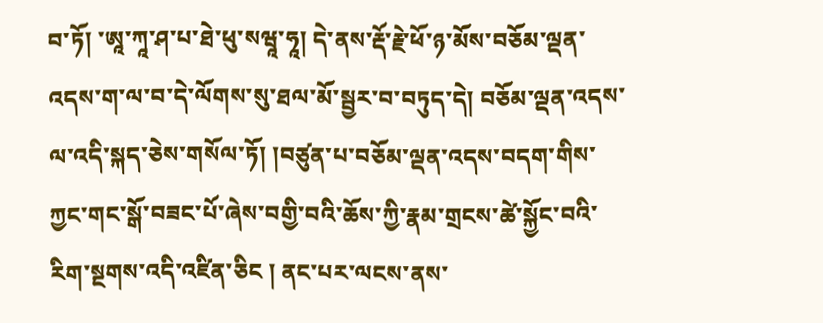བ་ཏོ། ་ཨཱ་ཀཱ་ཤ་པ་ཐེ་ཕུ་སཝཱ་ཧཱ། དེ་ནས་རྡོ་རྗེ་ཕོ་ཉ་མོས་བཅོམ་ལྡན་འདས་ག་ལ་བ་དེ་ལོགས་སུ་ཐལ་མོ་སྦྱར་བ་བཏུད་དེ། བཅོམ་ལྡན་འདས་ལ་འདི་སྐད་ཅེས་གསོལ་ཏོ། །བཙུན་པ་བཅོམ་ལྡན་འདས་བདག་གིས་ཀྱང་གང་སྒོ་བཟང་པོ་ཞེས་བགྱི་བའི་ཆོས་ཀྱི་རྣམ་གྲངས་ཚེ་སྐྱོང་བའི་རིག་སྔགས་འདི་འཛིན་ཅིང ། ནང་པར་ལངས་ནས་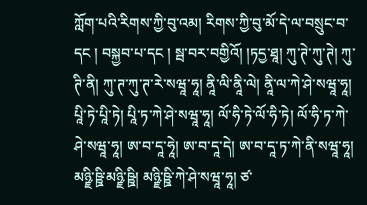ཀློག་པའི་རིགས་ཀྱི་བུ་འམ། རིགས་ཀྱི་བུ་མོ་དེ་ལ་བསྲུང་བ་དང ། བསྐྱབ་པ་དང ། སྦ་བར་བགྱིའོ། །ཏདྱ་ཐཱ། ཀུ་ཊེ་ཀུ་ཊེ། ཀུ་ཊི་ནི། ཀུ་ཊ་ཀུ་ཊ་རེ་སཝཱ་ཧཱ། ནཱི་ལི་ནཱི་ལེ། ནཱི་ལ་ཀེ་ཤེ་སཝཱ་ཧཱ། པཱི་ཏེ་པཱི་ཏེ། པཱི་ཏ་ཀེ་ཤེ་སཝཱ་ཧཱ། ལོ་ཧི་ཏེ་ལོ་ཧི་ཏེ། ལོ་ཧི་ཏ་ཀེ་ཤེ་སཝཱ་ཧཱ། ཨ་བ་དཱ་ཧཱེ། ཨ་བ་དཱ་དེ། ཨ་བ་དཱ་ཏ་ཀེ་ནི་སཝཱ་ཧཱ། མཉྫི་ཥྛི་མཉྫི་ཥྛི། མཉྫི་ཥྛི་ཀེ་ཤེ་སཝཱ་ཧཱ། ཙ་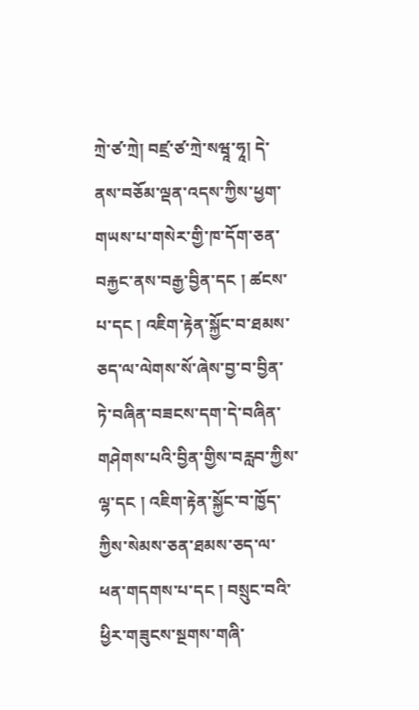ཀྲེ་ཙ་ཀྲེ། བཛྲ་ཙ་ཀྲེ་སཝཱ་ཧཱ། དེ་ནས་བཅོམ་ལྡན་འདས་ཀྱིས་ཕྱག་གཡས་པ་གསེར་གྱི་ཁ་དོག་ཅན་བརྐྱང་ནས་བརྒྱ་བྱིན་དང ། ཚངས་པ་དང ། འཇིག་རྟེན་སྐྱོང་བ་ཐམས་ཅད་ལ་ལེགས་སོ་ཞེས་བྱ་བ་བྱིན་ཏེ་བཞིན་བཟངས་དག་དེ་བཞིན་གཤེགས་པའི་བྱིན་གྱིས་བརླབ་ཀྱིས་ལྷ་དང ། འཇིག་རྟེན་སྐྱོང་བ་ཁྱོད་ཀྱིས་སེམས་ཅན་ཐམས་ཅད་ལ་ཕན་གདགས་པ་དང ། བསྲུང་བའི་ཕྱིར་གཟུངས་སྔགས་གཞི་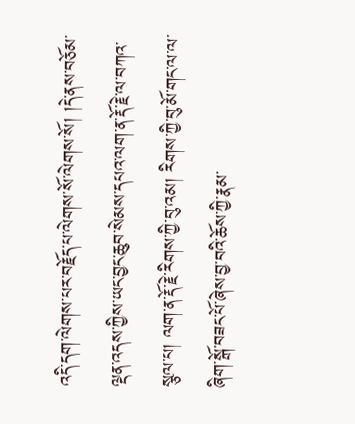འདི་དག་ལེགས་པར་བརྗོད་པ་ལེགས་སོ་ལེགས་སོ། །དེ་ནས་བཅོམ་ལྡན་འདས་ཀྱིས་ཡང་བྱང་ཆུབ་སེམས་དཔའ་ལག་ན་རྡོ་རྗེ་ལ་བཀའ་སྩལ་པ། ལག་ན་རྡོ་རྗེ་རིགས་ཀྱི་བུ་འམ། རིགས་ཀྱི་བུ་མོ་གང་ལ་ལ་ཞིག་སྒོ་བཟང་པོ་ཞེས་བྱ་བའི་ཆོས་ཀྱི་རྣམ་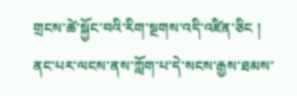གྲངས་ཚེ་སྐྱོང་བའི་རིག་སྔགས་འདི་འཛིན་ཅིང ། ནང་པར་ལངས་ནས་ཀློག་པ་དེ་སངས་རྒྱས་ཐམས་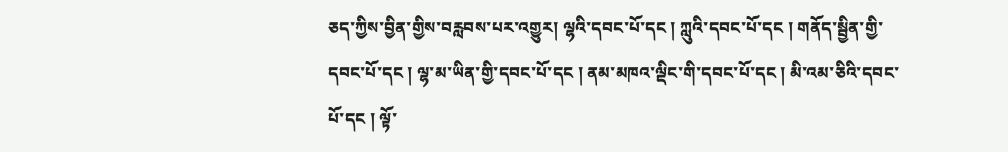ཅད་ཀྱིས་བྱིན་གྱིས་བརླབས་པར་འགྱུར། ལྷའི་དབང་པོ་དང ། ཀླུའི་དབང་པོ་དང ། གནོད་སྦྱིན་གྱི་དབང་པོ་དང ། ལྷ་མ་ཡིན་གྱི་དབང་པོ་དང ། ནམ་མཁའ་ལྡིང་གི་དབང་པོ་དང ། མི་འམ་ཅིའི་དབང་པོ་དང ། ལྟོ་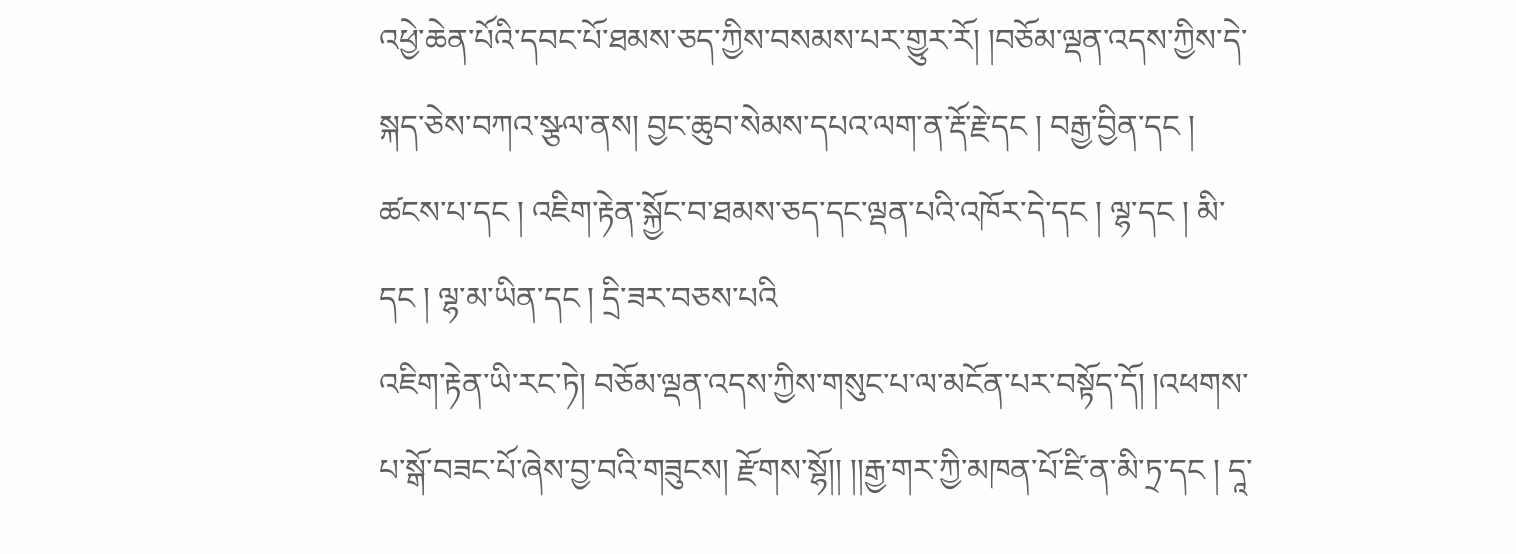འཕྱེ་ཆེན་པོའི་དབང་པོ་ཐམས་ཅད་ཀྱིས་བསམས་པར་གྱུར་རོ། །བཅོམ་ལྡན་འདས་ཀྱིས་དེ་སྐད་ཅེས་བཀའ་སྩལ་ནས། བྱང་ཆུབ་སེམས་དཔའ་ལག་ན་རྡོ་རྗེ་དང ། བརྒྱ་བྱིན་དང ། ཚངས་པ་དང ། འཇིག་རྟེན་སྐྱོང་བ་ཐམས་ཅད་དང་ལྡན་པའི་འཁོར་དེ་དང ། ལྷ་དང ། མི་དང ། ལྷ་མ་ཡིན་དང ། དྲི་ཟར་བཅས་པའི
འཇིག་རྟེན་ཡི་རང་ཏེ། བཅོམ་ལྡན་འདས་ཀྱིས་གསུང་པ་ལ་མངོན་པར་བསྟོད་དོ། །འཕགས་པ་སྒོ་བཟང་པོ་ཞེས་བྱ་བའི་གཟུངས། རྫོགས་སྷོ།། །།རྒྱ་གར་ཀྱི་མཁན་པོ་ཛི་ན་མི་ཏྲ་དང ། དཱ་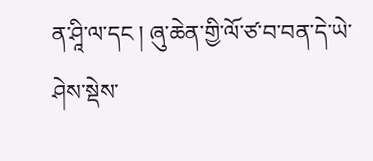ན་ཤཱི་ལ་དང ། ཞུ་ཆེན་གྱི་ལོ་ཙ་བ་བན་དེ་ཡེ་ཤེས་སྡེས་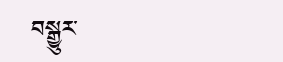བསྒྱུར་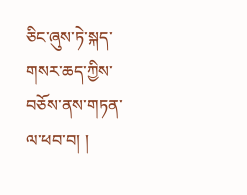ཅིང་ཞུས་ཏེ་སྐད་གསར་ཆད་ཀྱིས་བཅོས་ནས་གཏན་ལ་ཕབ་བ། །